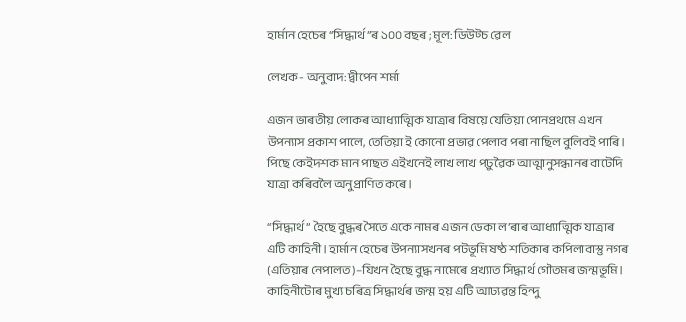হাৰ্মান হেচেৰ “সিদ্ধাৰ্থ”ৰ ১০০ বছৰ ; মূল: ডিউট্চ ৱেল

লেখক- অনুবাদ: দ্বীপেন শৰ্মা

এজন ভাৰতীয় লোকৰ আধ্যাত্মিক যাত্ৰাৰ বিষয়ে যেতিয়া পোনপ্ৰথমে এখন উপন্যাস প্ৰকাশ পালে, তেতিয়া ই কোনো প্ৰভাৱ পেলাব পৰা নাছিল বুলিবই পাৰি। পিছে কেইদশক মান পাছত এইখনেই লাখ লাখ পঢ়ুৱৈক আত্মানুসন্ধানৰ বাটেদি যাত্ৰা কৰিবলৈ অনুপ্ৰাণিত কৰে।

“সিদ্ধাৰ্থ” হৈছে বুদ্ধৰ সৈতে একে নামৰ এজন ডেকা ল’ৰাৰ আধ্যাত্মিক যাত্ৰাৰ এটি কাহিনী। হাৰ্মান হেচেৰ উপন্যাসখনৰ পটভূমি ষষ্ঠ শতিকাৰ কপিলাবাস্তু নগৰ (এতিয়াৰ নেপালত)–যিখন হৈছে বুদ্ধ নামেৰে প্ৰখ্যাত সিদ্ধাৰ্থ গৌতমৰ জন্মভূমি। কাহিনীটোৰ মুখ্য চৰিত্ৰ সিদ্ধাৰ্থৰ জন্ম হয় এটি আঢ্যৱন্ত হিন্দু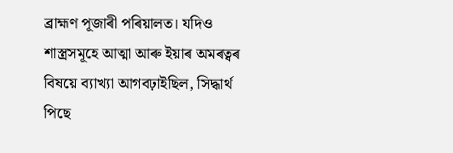ব্ৰাহ্মণ পূজাৰী পৰিয়ালত। যদিও শাস্ত্ৰসমূহে আত্মা আৰু ইয়াৰ অমৰত্বৰ বিষয়ে ব্যাখ্যা আগবঢ়াইছিল, সিদ্ধাৰ্থ পিছে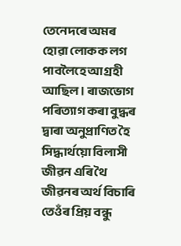তেনেদৰে অমৰ হোৱা লোকক লগ পাবলৈহে আগ্ৰহী আছিল। ৰাজভোগ পৰিত্যাগ কৰা বুদ্ধৰ দ্বাৰা অনুপ্ৰাণিত হৈ সিদ্ধাৰ্থয়ো বিলাসী জীৱন এৰি থৈ জীৱনৰ অৰ্থ বিচাৰি তেওঁৰ প্ৰিয় বন্ধু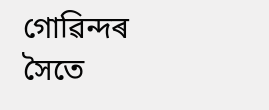গোৱিন্দৰ সৈতে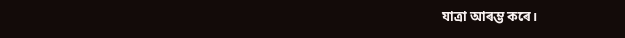যাত্ৰা আৰম্ভ কৰে।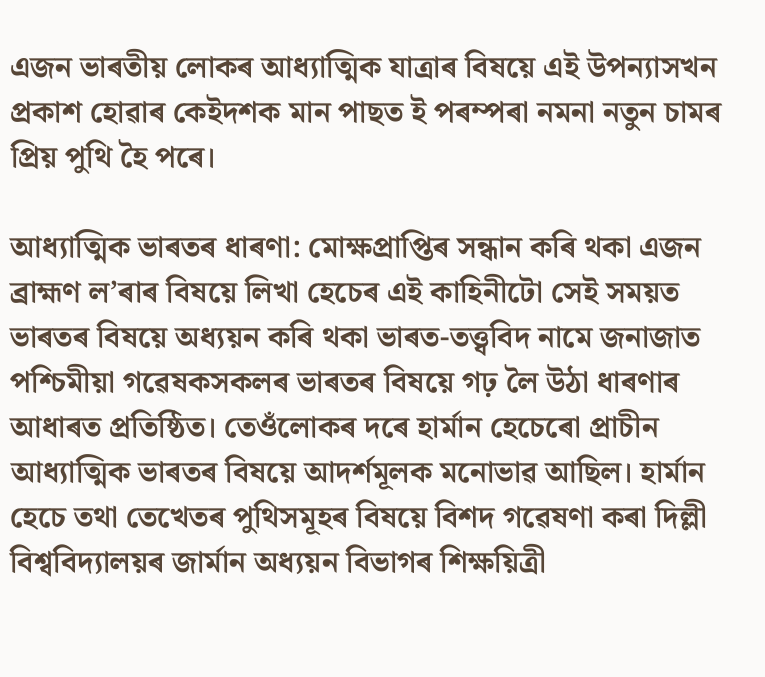এজন ভাৰতীয় লোকৰ আধ্যাত্মিক যাত্ৰাৰ বিষয়ে এই উপন্যাসখন প্ৰকাশ হোৱাৰ কেইদশক মান পাছত ই পৰম্পৰা নমনা নতুন চামৰ প্ৰিয় পুথি হৈ পৰে।

আধ্যাত্মিক ভাৰতৰ ধাৰণা: মোক্ষপ্ৰাপ্তিৰ সন্ধান কৰি থকা এজন ব্ৰাহ্মণ ল’ৰাৰ বিষয়ে লিখা হেচেৰ এই কাহিনীটো সেই সময়ত ভাৰতৰ বিষয়ে অধ্যয়ন কৰি থকা ভাৰত-তত্ত্ববিদ নামে জনাজাত পশ্চিমীয়া গৱেষকসকলৰ ভাৰতৰ বিষয়ে গঢ় লৈ উঠা ধাৰণাৰ আধাৰত প্ৰতিষ্ঠিত। তেওঁলোকৰ দৰে হাৰ্মান হেচেৰো প্ৰাচীন আধ্যাত্মিক ভাৰতৰ বিষয়ে আদৰ্শমূলক মনোভাৱ আছিল। হাৰ্মান হেচে তথা তেখেতৰ পুথিসমূহৰ বিষয়ে বিশদ গৱেষণা কৰা দিল্লী বিশ্ববিদ্যালয়ৰ জাৰ্মান অধ্যয়ন বিভাগৰ শিক্ষয়িত্ৰী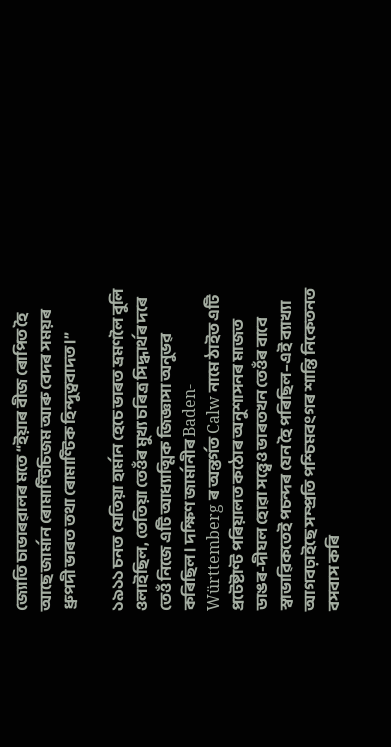জ্যোতি চাভাৰৱালৰ মতে “ইয়াৰ বীজ ৰোপিত হৈ আছে জাৰ্মান ৰোমাণ্টিচিজম আৰু বেদৰ সময়ৰ ধ্ৰুপদী ভাৰত তথা ৰোমাণ্টিক হিন্দুত্ববাদত।”

১৯১১ চনত যেতিয়া হাৰ্মান হেচে ভাৰত ভ্ৰমণলৈ বুলি ওলাইছিল, তেতিয়া তেওঁৰ মুখ্য চৰিত্ৰ সিদ্ধাৰ্থৰ দৰে তেওঁ নিজে এটি আধ্যাত্মিক জিজ্ঞাসা অনুভৱ কৰিছিল। দক্ষিণ জাৰ্মানীৰ Baden-Württemberg ৰ অন্তৰ্গত Calw নামে ঠাইত এটি প্ৰটেষ্টাণ্ট পৰিয়ালত কঠোৰ অনুশাসনৰ মাজত ডাঙৰ-দীঘল হোৱা সত্ত্বেও ভাৰতখন তেওঁৰ বাবে স্বাভাৱিকতেই পচন্দৰ যেন হৈ পৰিছিল–এই ব্যাখ্যা আগবঢ়াইছে সম্প্ৰতি পশ্চিমবংগৰ শান্তি নিকেতনত বসবাস কৰি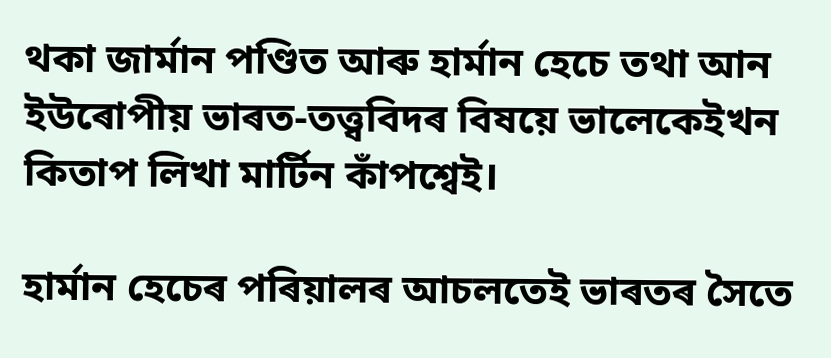থকা জাৰ্মান পণ্ডিত আৰু হাৰ্মান হেচে তথা আন ইউৰোপীয় ভাৰত-তত্ত্ববিদৰ বিষয়ে ভালেকেইখন কিতাপ লিখা মাৰ্টিন কাঁপশ্বেই।

হাৰ্মান হেচেৰ পৰিয়ালৰ আচলতেই ভাৰতৰ সৈতে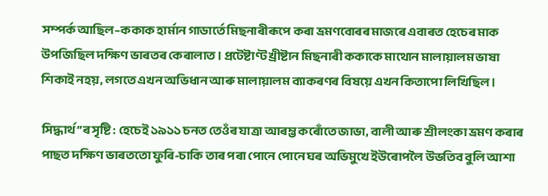সম্পৰ্ক আছিল–ককাক হাৰ্মান গাডাৰ্তে মিছনাৰীৰূপে কৰা ভ্ৰমণবোৰৰ মাজৰে এবাৰত হেচেৰ মাক উপজিছিল দক্ষিণ ভাৰতৰ কেৰালাত। প্ৰটেষ্টাণ্ট খ্ৰীষ্টান মিছনাৰী ককাকে মাথোন মালায়ালম ভাষা শিকাই নহয়, লগতে এখন অভিধান আৰু মালায়ালম ব্যাকৰণৰ বিষয়ে এখন কিতাপো লিখিছিল।

সিদ্ধাৰ্থ”ৰ সৃষ্টি: হেচেই ১৯১১ চনত তেওঁৰ যাত্ৰা আৰম্ভ কৰোঁতে জাভা, বালী আৰু শ্ৰীলংকা ভ্ৰমণ কৰাৰ পাছত দক্ষিণ ভাৰততো ফুৰি-চাকি তাৰ পৰা পোনে পোনে ঘৰ অভিমুখে ইউৰোপলৈ উভতিব বুলি আশা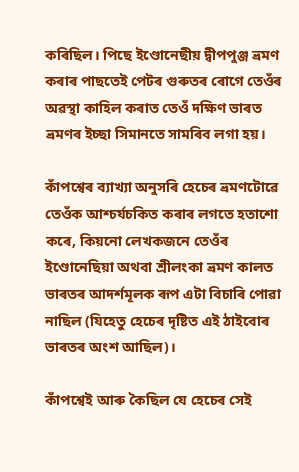কৰিছিল। পিছে ইণ্ডোনেছীয় দ্বীপপুঞ্জ ভ্ৰমণ কৰাৰ পাছতেই পেটৰ গুৰুতৰ ৰোগে তেওঁৰ অৱস্থা কাহিল কৰাত তেওঁ দক্ষিণ ভাৰত ভ্ৰমণৰ ইচ্ছা সিমানতে সামৰিব লগা হয়।

কাঁপশ্বেৰ ব্যাখ্যা অনুসৰি হেচেৰ ভ্ৰমণটোৱে তেওঁক আশ্চৰ্যচকিত কৰাৰ লগতে হতাশো কৰে, কিয়নো লেখকজনে তেওঁৰ ইণ্ডোনেছিয়া অথবা শ্ৰীলংকা ভ্ৰমণ কালত ভাৰতৰ আদৰ্শমূলক ৰূপ এটা বিচাৰি পোৱা নাছিল (যিহেতু হেচেৰ দৃষ্টিত এই ঠাইবোৰ ভাৰতৰ অংশ আছিল)।

কাঁপশ্বেই আৰু কৈছিল যে হেচেৰ সেই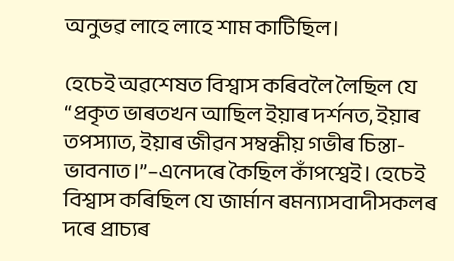অনুভৱ লাহে লাহে শাম কাটিছিল।

হেচেই অৱশেষত বিশ্বাস কৰিবলৈ লৈছিল যে “প্ৰকৃত ভাৰতখন আছিল ইয়াৰ দৰ্শনত, ইয়াৰ তপস্যাত, ইয়াৰ জীৱন সম্বন্ধীয় গভীৰ চিন্তা-ভাবনাত।”–এনেদৰে কৈছিল কাঁপশ্বেই। হেচেই বিশ্বাস কৰিছিল যে জাৰ্মান ৰমন্যাসবাদীসকলৰ দৰে প্ৰাচ্যৰ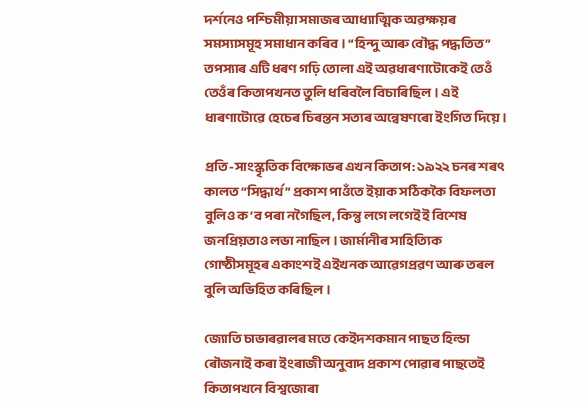দৰ্শনেও পশ্চিমীয়া সমাজৰ আধ্যাত্মিক অৱক্ষয়ৰ সমস্যাসমূহ সমাধান কৰিব। “হিন্দু আৰু বৌদ্ধ পদ্ধতিত” তপস্যাৰ এটি ধৰণ গঢ়ি তোলা এই অৱধাৰণাটোকেই তেওঁ তেওঁৰ কিতাপখনত তুলি ধৰিবলৈ বিচাৰিছিল। এই ধাৰণাটোৱে হেচেৰ চিৰন্তন সত্যৰ অন্বেষণৰো ইংগিত দিয়ে।

প্ৰতি-সাংস্কৃতিক বিক্ষোভৰ এখন কিতাপ: ১৯২২ চনৰ শৰৎ কালত “সিদ্ধাৰ্থ” প্ৰকাশ পাওঁতে ইয়াক সঠিককৈ বিফলতা বুলিও ক’ব পৰা নগৈছিল, কিন্তু লগে লগেই ই বিশেষ জনপ্ৰিয়তাও লভা নাছিল। জাৰ্মানীৰ সাহিত্যিক গোষ্ঠীসমূহৰ একাংশই এইখনক আৱেগপ্ৰৱণ আৰু তৰল বুলি অভিহিত কৰিছিল।

জ্যোতি চাভাৰৱালৰ মতে কেইদশকমান পাছত হিল্ডা ৰৌজনাই কৰা ইংৰাজী অনুবাদ প্ৰকাশ পোৱাৰ পাছতেই কিতাপখনে বিশ্বজোৰা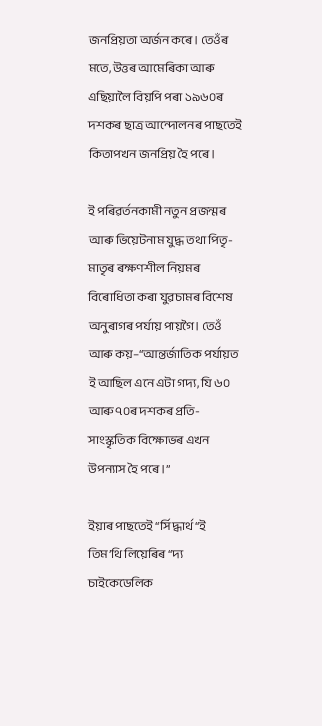জনপ্ৰিয়তা অৰ্জন কৰে। তেওঁৰ মতে, উত্তৰ আমেৰিকা আৰু এছিয়ালৈ বিয়পি পৰা ১৯৬০ৰ দশকৰ ছাত্ৰ আন্দোলনৰ পাছতেই কিতাপখন জনপ্ৰিয় হৈ পৰে।

ই পৰিৱৰ্তনকামী নতুন প্ৰজন্মৰ আৰু ভিয়েটনাম যুদ্ধ তথা পিতৃ-মাতৃৰ ৰক্ষণশীল নিয়মৰ বিৰোধিতা কৰা যুৱচামৰ বিশেষ অনুৰাগৰ পৰ্যায় পায়গৈ। তেওঁ আৰু কয়–“আন্তৰ্জাতিক পৰ্যায়ত ই আছিল এনে এটা গদ্য, যি ৬০ আৰু ৭০ৰ দশকৰ প্ৰতি-সাংস্কৃতিক বিক্ষোভৰ এখন উপন্যাস হৈ পৰে।”

ইয়াৰ পাছতেই “ৰ্সিদ্ধাৰ্থ“ই তিম’থি লিয়েৰিৰ “দ্য চাইকেডেলিক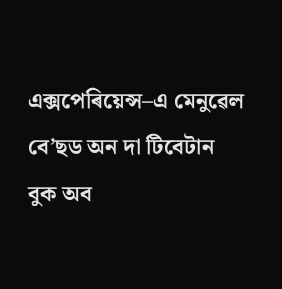এক্সপেৰিয়েন্স–এ মেনুৱেল বে’ছড অন দা টিবেটান বুক অব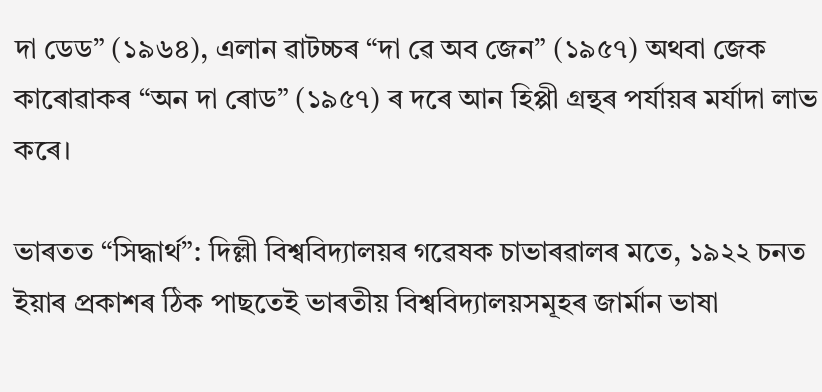দা ডেড” (১৯৬৪), এলান ৱাটচ্চৰ “দা ৱে অব জেন” (১৯৫৭) অথবা জেক কাৰোৱাকৰ “অন দা ৰোড” (১৯৫৭) ৰ দৰে আন হিপ্পী গ্ৰন্থৰ পৰ্যায়ৰ মৰ্যাদা লাভ কৰে।

ভাৰতত “সিদ্ধাৰ্থ”: দিল্লী বিশ্ববিদ্যালয়ৰ গৱেষক চাভাৰৱালৰ মতে, ১৯২২ চনত ইয়াৰ প্ৰকাশৰ ঠিক পাছতেই ভাৰতীয় বিশ্ববিদ্যালয়সমূহৰ জাৰ্মান ভাষা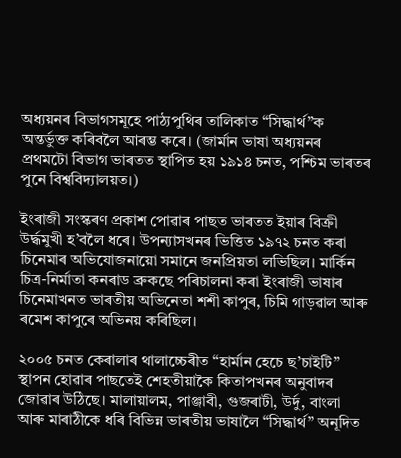অধ্যয়নৰ বিভাগসমূহে পাঠ্যপুথিৰ তালিকাত “সিদ্ধাৰ্থ”ক অন্তৰ্ভুক্ত কৰিবলৈ আৰম্ভ কৰে। (জাৰ্মান ভাষা অধ্যয়নৰ প্ৰথমটো বিভাগ ভাৰতত স্থাপিত হয় ১৯১৪ চনত, পশ্চিম ভাৰতৰ পুনে বিশ্ববিদ্যালয়ত।)

ইংৰাজী সংস্কৰণ প্ৰকাশ পোৱাৰ পাছত ভাৰতত ইয়াৰ বিক্ৰী উৰ্দ্ধমুখী হ’বলৈ ধৰে। উপন্যাসখনৰ ভিত্তিত ১৯৭২ চনত কৰা চিনেমাৰ অভিযোজনায়ো সমানে জনপ্ৰিয়তা লভিছিল। মাৰ্কিন চিত্ৰ-নিৰ্মাতা কনৰাড ব্ৰুকছে পৰিচালনা কৰা ইংৰাজী ভাষাৰ চিনেমাখনত ভাৰতীয় অভিনেতা শশী কাপুৰ, চিমি গাড়ৱাল আৰু ৰমেশ কাপুৰে অভিনয় কৰিছিল।

২০০৫ চনত কেৰালাৰ থালাচ্চেৰীত “হাৰ্মান হেচে ছ’চাইটি” স্থাপন হোৱাৰ পাছতেই শেহতীয়াকৈ কিতাপখনৰ অনুবাদৰ জোৱাৰ উঠিছে। মালায়ালম, পাঞ্জাবী, গুজৰাটী, উৰ্দু, বাংলা আৰু মাৰাঠীকে ধৰি বিভিন্ন ভাৰতীয় ভাষালৈ “সিদ্ধাৰ্থ” অনূদিত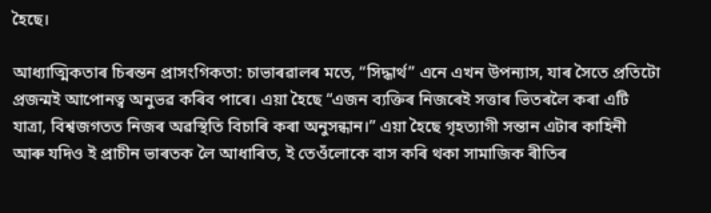হৈছে।

আধ্যাত্মিকতাৰ চিৰন্তন প্ৰাসংগিকতা: চাভাৰৱালৰ মতে, “সিদ্ধাৰ্থ” এনে এখন উপন্যাস, যাৰ সৈতে প্ৰতিটো প্ৰজন্মই আপোনত্ব অনুভৱ কৰিব পাৰে। এয়া হৈছে “এজন ব্যক্তিৰ নিজৰেই সত্তাৰ ভিতৰলৈ কৰা এটি যাত্ৰা, বিশ্বজগতত নিজৰ অৱস্থিতি বিচাৰি কৰা অনুসন্ধান।” এয়া হৈছে গৃহত্যাগী সন্তান এটাৰ কাহিনী আৰু যদিও ই প্ৰাচীন ভাৰতক লৈ আধাৰিত, ই তেওঁলোকে বাস কৰি থকা সামাজিক ৰীতিৰ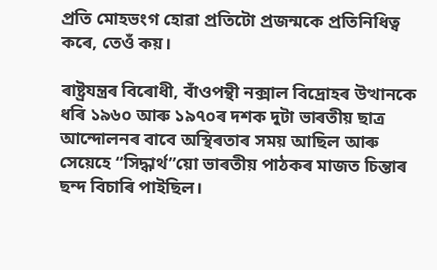প্ৰতি মোহভংগ হোৱা প্ৰতিটো প্ৰজন্মকে প্ৰতিনিধিত্ব কৰে, তেওঁ কয়।

ৰাষ্ট্ৰযন্ত্ৰৰ বিৰোধী, বাঁওপন্থী নক্সাল বিদ্ৰোহৰ উত্থানকে ধৰি ১৯৬০ আৰু ১৯৭০ৰ দশক দুটা ভাৰতীয় ছাত্ৰ আন্দোলনৰ বাবে অস্থিৰতাৰ সময় আছিল আৰু সেয়েহে “সিদ্ধাৰ্থ”য়ো ভাৰতীয় পাঠকৰ মাজত চিন্তাৰ ছন্দ বিচাৰি পাইছিল।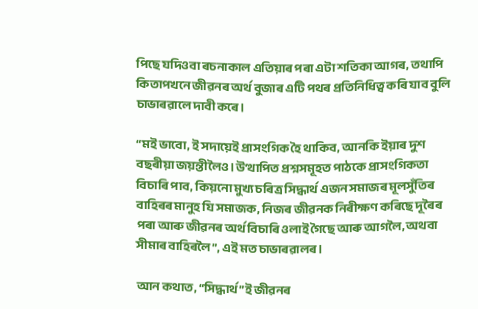পিছে যদিওবা ৰচনাকাল এতিয়াৰ পৰা এটা শতিকা আগৰ, তথাপি কিতাপখনে জীৱনৰ অৰ্থ বুজাৰ এটি পথৰ প্ৰতিনিধিত্ব কৰি যাব বুলি চাভাৰৱালে দাবী কৰে।

“মই ভাবো, ই সদায়েই প্ৰাসংগিক হৈ থাকিব, আনকি ইয়াৰ দুশ বছৰীয়া জয়ন্তীলৈও। উত্থাপিত প্ৰশ্নসমূহত পাঠকে প্ৰাসংগিকতা বিচাৰি পাব, কিয়নো মুখ্য চৰিত্ৰ সিদ্ধাৰ্থ এজন সমাজৰ মূলসুঁতিৰ বাহিৰৰ মানুহ যি সমাজক, নিজৰ জীৱনক নিৰীক্ষণ কৰিছে দূৰৈৰ পৰা আৰু জীৱনৰ অৰ্থ বিচাৰি ওলাই গৈছে আৰু আগলৈ, অথবা সীমাৰ বাহিৰলৈ”, এই মত চাভাৰৱালৰ।

আন কথাত, “সিদ্ধাৰ্থ”ই জীৱনৰ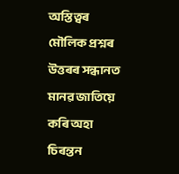অস্তিত্বৰ মৌলিক প্ৰশ্নৰ উত্তৰৰ সন্ধানত মানৱ জাতিয়ে কৰি অহা চিৰন্তন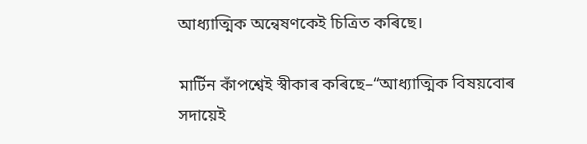আধ্যাত্মিক অন্বেষণকেই চিত্ৰিত কৰিছে।

মাৰ্টিন কাঁপশ্বেই স্বীকাৰ কৰিছে–“আধ্যাত্মিক বিষয়বোৰ সদায়েই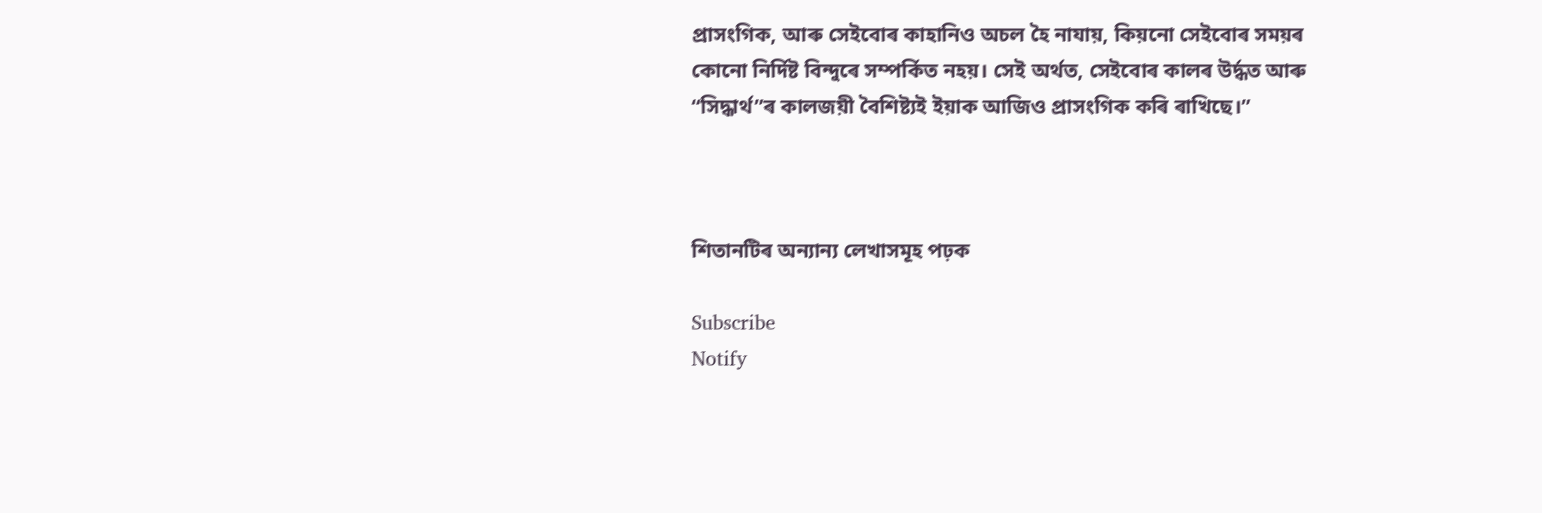প্ৰাসংগিক, আৰু সেইবোৰ কাহানিও অচল হৈ নাযায়, কিয়নো সেইবোৰ সময়ৰ কোনো নিৰ্দিষ্ট বিন্দুৰে সম্পৰ্কিত নহয়। সেই অৰ্থত, সেইবোৰ কালৰ উৰ্দ্ধত আৰু “সিদ্ধাৰ্থ”ৰ কালজয়ী বৈশিষ্ট্যই ইয়াক আজিও প্ৰাসংগিক কৰি ৰাখিছে।”



শিতানটিৰ অন্যান্য লেখাসমূহ পঢ়ক

Subscribe
Notify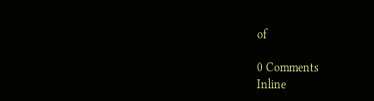of

0 Comments
Inline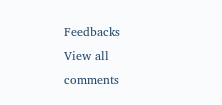Feedbacks
View all comments